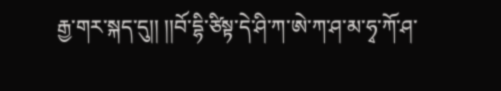རྒྱ་གར་སྐད་དུ།། །།བོ་དྷི་ཙིསྟ་དེ་ཤི་ཀ་ཨེ་ཀ་ཤ་མ་ཧྭ་ཀོ་ཤ་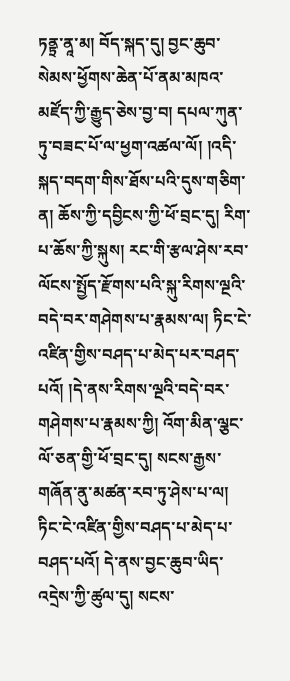ཏནྟྲ་ནཱ་མ། བོད་སྐད་དུ། བྱང་ཆུབ་སེམས་ཕྱོགས་ཆེན་པོ་ནམ་མཁའ་མཛོད་ཀྱི་རྒྱུད་ཅེས་བྱ་བ། དཔལ་ཀུན་ཏུ་བཟང་པོ་ལ་ཕྱག་འཚལ་ལོ། །འདི་སྐད་བདག་གིས་ཐོས་པའི་དུས་གཅིག་ན། ཆོས་ཀྱི་དབྱིངས་ཀྱི་ཕོ་བྲང་དུ། རིག་པ་ཆོས་ཀྱི་སྐུས། རང་གི་རྩལ་ཤེས་རབ་ལོངས་སྤྱོད་རྫོགས་པའི་སྐུ་རིགས་ལྔའི་བདེ་བར་གཤེགས་པ་རྣམས་ལ། ཏིང་ངེ་འཛིན་གྱིས་བཤད་པ་མེད་པར་བཤད་པའོ། །དེ་ནས་རིགས་ལྔའི་བདེ་བར་གཤེགས་པ་རྣམས་ཀྱི། འོག་མིན་ལྕང་ལོ་ཅན་གྱི་ཕོ་བྲང་དུ། སངས་རྒྱས་གཞོན་ནུ་མཚན་རབ་ཏུ་ཤེས་པ་ལ། ཏིང་ངེ་འཛིན་གྱིས་བཤད་པ་མེད་པ་བཤད་པའོ། དེ་ནས་བྱང་ཆུབ་ཡིད་འདྲེས་ཀྱི་ཚུལ་དུ། སངས་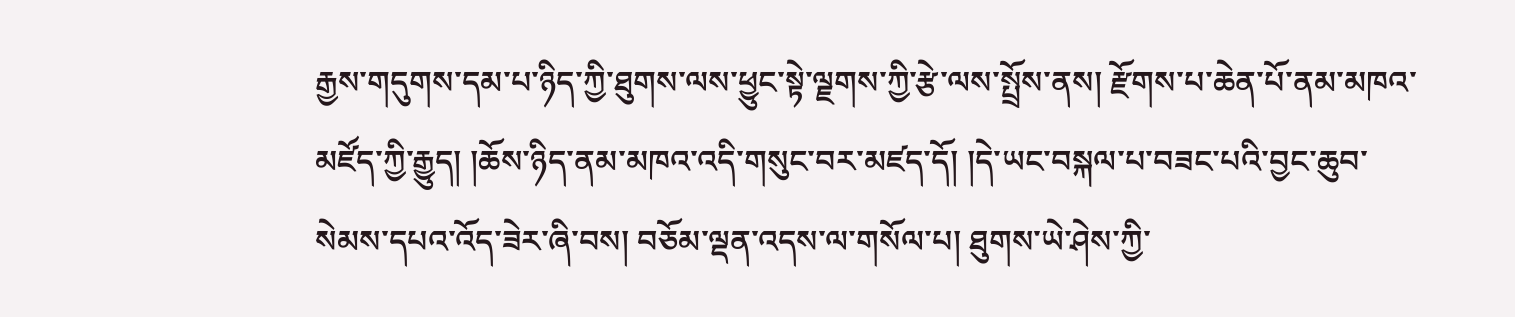རྒྱས་གདུགས་དམ་པ་ཉིད་ཀྱི་ཐུགས་ལས་ཕྱུང་སྟེ་ལྗགས་ཀྱི་རྩེ་ལས་སྤྲོས་ནས། རྫོགས་པ་ཆེན་པོ་ནམ་མཁའ་མཛོད་ཀྱི་རྒྱུད། །ཆོས་ཉིད་ནམ་མཁའ་འདི་གསུང་བར་མཛད་དོ། །དེ་ཡང་བསྐལ་པ་བཟང་པའི་བྱང་ཆུབ་སེམས་དཔའ་འོད་ཟེར་ཞི་བས། བཅོམ་ལྡན་འདས་ལ་གསོལ་པ། ཐུགས་ཡེ་ཤེས་ཀྱི་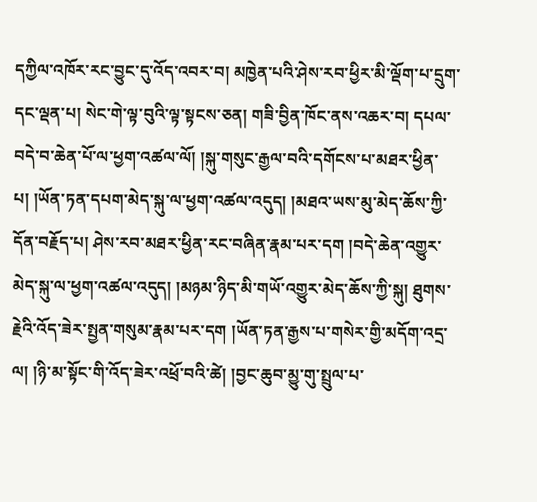དཀྱིལ་འཁོར་རང་བྱུང་དུ་འོད་འབར་བ། མཁྱེན་པའི་ཤེས་རབ་ཕྱིར་མི་ལྡོག་པ་དྲུག་དང་ལྡན་པ། སེང་གེ་ལྟ་བུའི་ལྟ་སྟངས་ཅན། གཟི་བྱིན་ཁོང་ནས་འཆར་བ། དཔལ་བདེ་བ་ཆེན་པོ་ལ་ཕྱག་འཚལ་ལོ། །སྐུ་གསུང་རྒྱལ་བའི་དགོངས་པ་མཐར་ཕྱིན་པ། །ཡོན་ཏན་དཔག་མེད་སྐུ་ལ་ཕྱག་འཚལ་འདུད། །མཐའ་ཡས་མུ་མེད་ཆོས་ཀྱི་དོན་བརྗོད་པ། ཤེས་རབ་མཐར་ཕྱིན་རང་བཞིན་རྣམ་པར་དག །བདེ་ཆེན་འགྱུར་མེད་སྐུ་ལ་ཕྱག་འཚལ་འདུད། །མཉམ་ཉིད་མི་གཡོ་འགྱུར་མེད་ཆོས་ཀྱི་སྐུ། ཐུགས་རྗེའི་འོད་ཟེར་སྤྱན་གསུམ་རྣམ་པར་དག །ཡོན་ཏན་རྒྱས་པ་གསེར་གྱི་མདོག་འདྲ་ལ། །ཉི་མ་སྟོང་གི་འོད་ཟེར་འཕྲོ་བའི་ཚེ། །བྱང་ཆུབ་མྱུ་གུ་སྤྲུལ་པ་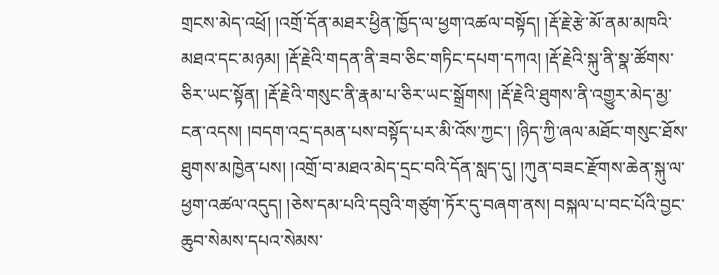གྲངས་མེད་འཕྲོ། །འགྲོ་དོན་མཐར་ཕྱིན་ཁྱོད་ལ་ཕྱག་འཚལ་བསྟོད། །རྡོ་རྗེ་རྩེ་མོ་ནམ་མཁའི་མཐའ་དང་མཉམ། །རྡོ་རྗེའི་གདན་ནི་ཟབ་ཅིང་གཏིང་དཔག་དཀའ། །རྡོ་རྗེའི་སྐུ་ནི་སྣ་ཚོགས་ཅིར་ཡང་སྟོན། །རྡོ་རྗེའི་གསུང་ནི་རྣམ་པ་ཅིར་ཡང་སྒྲོགས། །རྡོ་རྗེའི་ཐུགས་ནི་འགྱུར་མེད་མྱ་ངན་འདས། །བདག་འདྲ་དམན་པས་བསྟོད་པར་མི་འོས་ཀྱང་། །ཉིད་ཀྱི་ཞལ་མཐོང་གསུང་ཐོས་ཐུགས་མཁྱེན་པས། །འགྲོ་བ་མཐའ་མེད་དྲང་བའི་དོན་སླད་དུ། །ཀུན་བཟང་རྫོགས་ཆེན་སྐུ་ལ་ཕྱག་འཚལ་འདུད། །ཅེས་དམ་པའི་དབུའི་གཙུག་ཏོར་དུ་བཞག་ནས། བསྐལ་པ་བང་པོའི་བྱང་ཆུབ་སེམས་དཔའ་སེམས་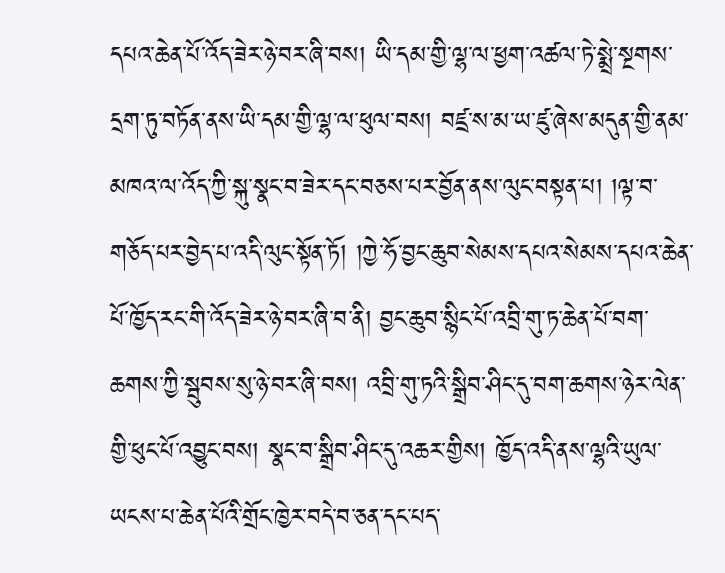དཔའ་ཆེན་པོ་འོད་ཟེར་ཉེ་བར་ཞི་བས། ཡི་དམ་གྱི་ལྷ་ལ་ཕྱག་འཚལ་ཏེ་སྨྲེ་སྔགས་དྲག་ཏུ་བཏོན་ནས་ཡི་དམ་གྱི་ལྷ་ལ་ཕུལ་བས། བཛྲ་ས་མ་ཡ་ཛུ་ཞེས་མདུན་གྱི་ནམ་མཁའ་ལ་འོད་ཀྱི་སྐུ་སྣང་བ་ཟེར་དང་བཅས་པར་བྱོན་ནས་ལུང་བསྟན་པ། །ལྟ་བ་གཅོད་པར་བྱེད་པ་འདི་ལུང་སྟོན་ཏོ། །ཀྱེ་ཧོ་བྱང་ཆུབ་སེམས་དཔའ་སེམས་དཔའ་ཆེན་པོ་ཁྱོད་རང་གི་འོད་ཟེར་ཉེ་བར་ཞི་བ་ནི། བྱང་ཆུབ་སྙིང་པོ་འབྲི་གུ་ཏ་ཆེན་པོ་བག་ཆགས་ཀྱི་སྦུབས་སུ་ཉེ་བར་ཞི་བས། འབྲི་གུ་ཏའི་སྒྲིབ་ཤིང་དུ་བག་ཆགས་ཉེར་ལེན་གྱི་ཕུང་པོ་འབྱུང་བས། སྣང་བ་སྒྲིབ་ཤིང་དུ་འཆར་གྱིས། ཁྱོད་འདི་ནས་ལྷའི་ཡུལ་ཡངས་པ་ཆེན་པོའི་གྲོང་ཁྱེར་བདེ་བ་ཅན་དང་པད་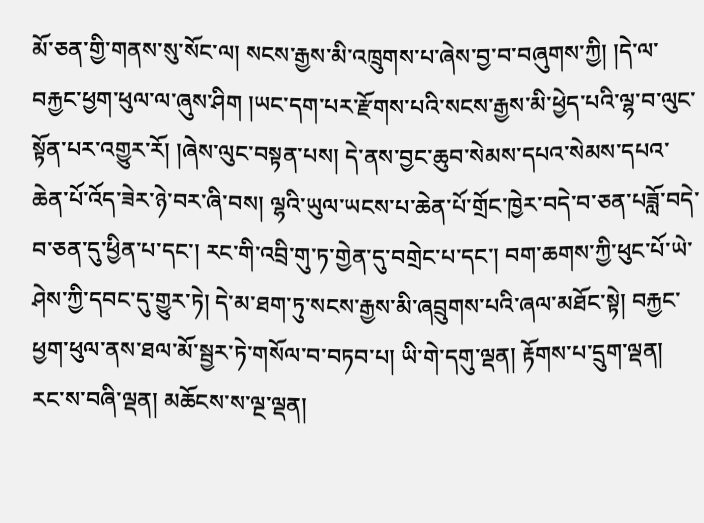མོ་ཅན་གྱི་གནས་སུ་སོང་ལ། སངས་རྒྱས་མི་འཁྲུགས་པ་ཞེས་བྱ་བ་བཞུགས་ཀྱི། །དེ་ལ་བརྐྱང་ཕྱག་ཕུལ་ལ་ཞུས་ཤིག །ཡང་དག་པར་རྫོགས་པའི་སངས་རྒྱས་མི་ཕྱེད་པའི་ལྷ་བ་ལུང་སྟོན་པར་འགྱུར་རོ། །ཞེས་ལུང་བསྟན་པས། དེ་ནས་བྱང་ཆུབ་སེམས་དཔའ་སེམས་དཔའ་ཆེན་པོ་འོད་ཟེར་ཉེ་བར་ཞི་བས། ལྷའི་ཡུལ་ཡངས་པ་ཆེན་པོ་གྲོང་ཁྱེར་བདེ་བ་ཅན་པཟློ་བདེ་བ་ཅན་དུ་ཕྱིན་པ་དང་། རང་གི་འབྲི་གུ་ཏ་གྱེན་དུ་བགྲེང་པ་དང་། བག་ཆགས་ཀྱི་ཕུང་པོ་ཡེ་ཤེས་ཀྱི་དབང་དུ་གྱུར་ཏེ། དེ་མ་ཐག་ཏུ་སངས་རྒྱས་མི་ཞབྲུགས་པའི་ཞལ་མཐོང་སྟེ། བརྐྱང་ཕྱག་ཕུལ་ནས་ཐལ་མོ་སྦྱར་ཏེ་གསོལ་བ་བཏབ་པ། ཡི་གེ་དགུ་ལྡན། རྟོགས་པ་དྲུག་ལྡན། རང་ས་བཞི་ལྡན། མཆོངས་ས་ལྔ་ལྡན།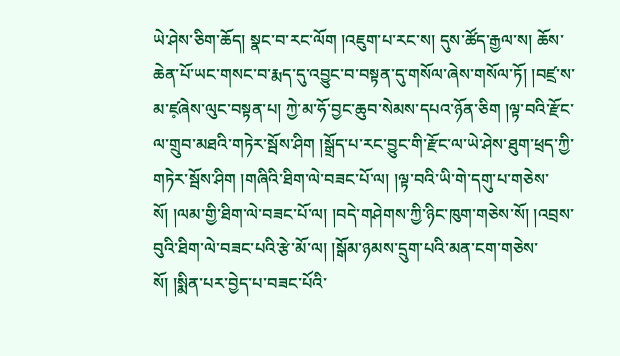ཡེ་ཤེས་ཅིག་ཆོད། སྣང་བ་རང་ལོག །འཇུག་པ་རང་ས། དུས་ཚོད་རྒྱལ་ས། ཆོས་ཆེན་པོ་ཡང་གསང་བ་རྨད་དུ་འབྱུང་བ་བསྟན་དུ་གསོལ་ཞེས་གསོལ་ཏོ། །བཛྲ་ས་མ་ཛ༷ཞེས་ལུང་བསྟན་པ། ཀྱེ་མ་ཧོ་བྱང་ཆུབ་སེམས་དཔའ་ཉོན་ཅིག །ལྟ་བའི་རྫོང་ལ་གྲུབ་མཐའི་གཏེར་སྦོས་ཤིག །སྒྲོད་པ་རང་བྱུང་གི་རྫོང་ལ་ཡེ་ཤེས་ཐུག་ཕྲད་ཀྱི་གཏེར་སྦོས་ཤིག །གཞིའི་ཐིག་ལེ་བཟང་པོ་ལ། །ལྟ་བའི་ཡི་གེ་དགུ་པ་གཅེས་སོ། །ལམ་གྱི་ཐིག་ལེ་བཟང་པོ་ལ། །བདེ་གཤེགས་ཀྱི་ཉིང་ཁུག་གཅེས་སོ། །འབྲས་བུའི་ཐིག་ལེ་བཟང་པའི་རྩེ་མོ་ལ། །སྒོམ་ཉམས་དྲུག་པའི་མན་ངག་གཅེས་སོ། །སྨིན་པར་བྱེད་པ་བཟང་པོའི་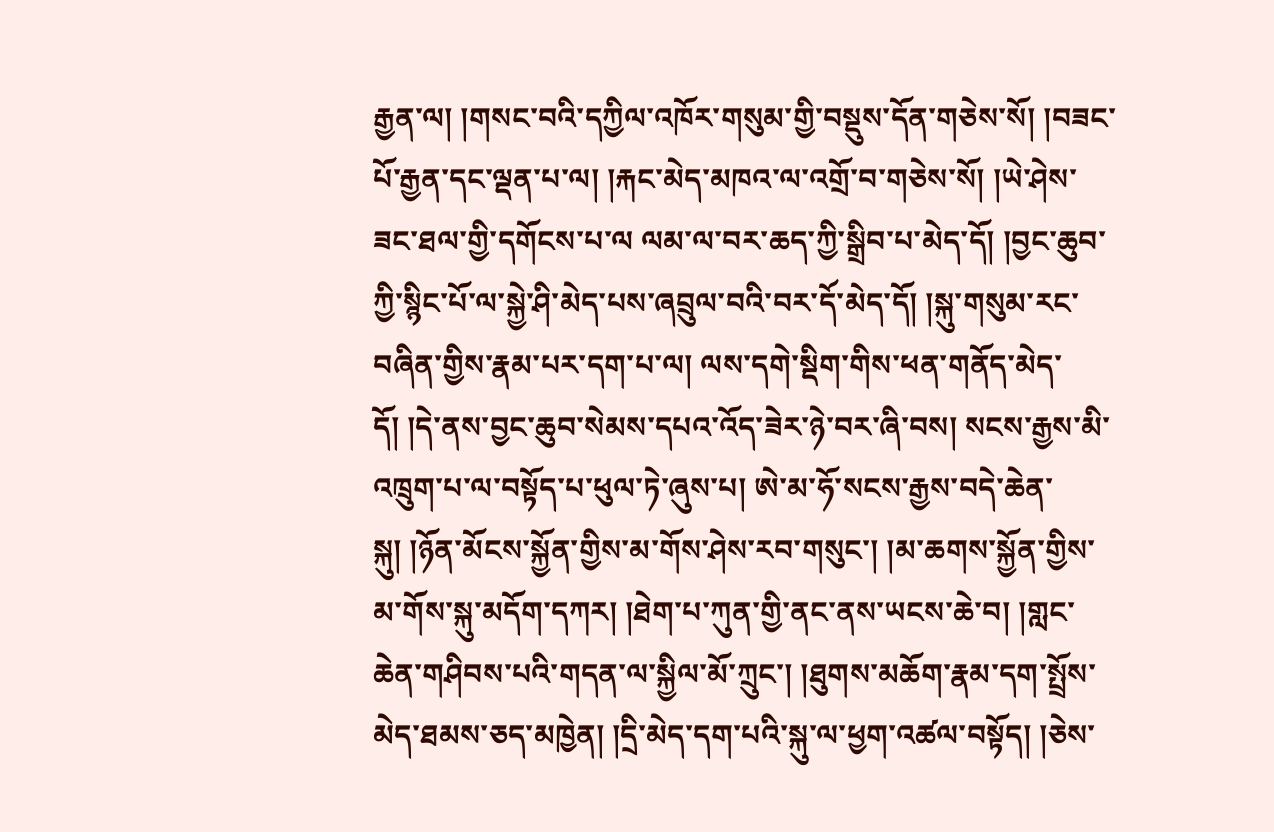རྒྱན་ལ། །གསང་བའི་དཀྱིལ་འཁོར་གསུམ་གྱི་བསྡུས་དོན་གཅེས་སོ། །བཟང་པོ་རྒྱན་དང་ལྡན་པ་ལ། །རྐང་མེད་མཁའ་ལ་འགྲོ་བ་གཅེས་སོ། །ཡེ་ཤེས་ཟང་ཐལ་གྱི་དགོངས་པ་ལ ལམ་ལ་བར་ཆད་ཀྱི་སྒྲིབ་པ་མེད་དོ། །བྱང་ཆུབ་ཀྱི་སྙིང་པོ་ལ་སྐྱེ་ཤི་མེད་པས་ཞབྲུལ་བའི་བར་དོ་མེད་དོ། །སྐུ་གསུམ་རང་བཞིན་གྱིས་རྣམ་པར་དག་པ་ལ། ལས་དགེ་སྡིག་གིས་ཕན་གནོད་མེད་དོ། །དེ་ནས་བྱང་ཆུབ་སེམས་དཔའ་འོད་ཟེར་ཉེ་བར་ཞི་བས། སངས་རྒྱས་མི་འཁྲུག་པ་ལ་བསྟོད་པ་ཕུལ་ཏེ་ཞུས་པ། ཨེ་མ་ཧོ་སངས་རྒྱས་བདེ་ཆེན་སྐུ། །ཉོན་མོངས་སྐྱོན་གྱིས་མ་གོས་ཤེས་རབ་གསུང་། །མ་ཆགས་སྐྱོན་གྱིས་མ་གོས་སྐུ་མདོག་དཀར། །ཐེག་པ་ཀུན་གྱི་ནང་ནས་ཡངས་ཆེ་བ། །གླང་ཆེན་གཤིབས་པའི་གདན་ལ་སྐྱིལ་མོ་ཀྲུང་། །ཐུགས་མཆོག་རྣམ་དག་སྤྲོས་མེད་ཐམས་ཅད་མཁྱེན། །དྲི་མེད་དག་པའི་སྐུ་ལ་ཕྱག་འཚལ་བསྟོད། །ཅེས་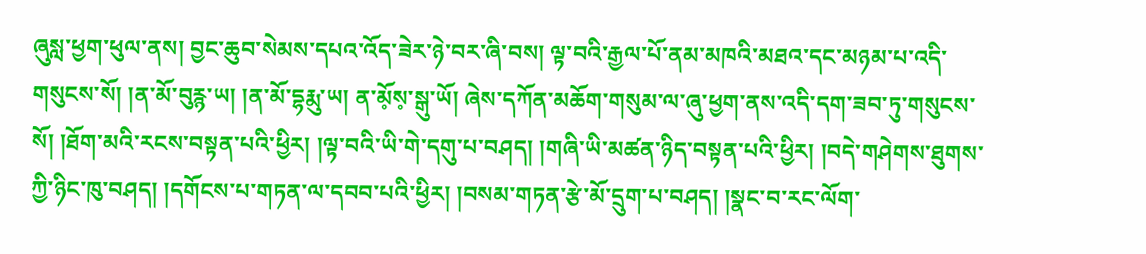ཞུསླ་ཕྱག་ཕུལ་ནས། བྱང་ཆུབ་སེམས་དཔའ་འོད་ཟེར་ཉེ་བར་ཞི་བས། ལྟ་བའི་རྒྱལ་པོ་ནམ་མཁའི་མཐའ་དང་མཉམ་པ་འདི་གསུངས་སོ། །ན་མོ་བུརྙ་ཡ། །ན་མོ་དྷརྨུ་ཡ། ན་མོ༷ས༷་སྒུ་ཡོ། ཞེས་དཀོན་མཆོག་གསུམ་ལ་ཞུ་ཕྱག་ནས་འདི་དག་ཟབ་ཏུ་གསུངས་སོ། །ཐོག་མའི་རངས་བསྟན་པའི་ཕྱིར། །ལྟ་བའི་ཡི་གེ་དགུ་པ་བཤད། །གཞི་ཡི་མཚན་ཉིད་བསྟན་པའི་ཕྱིར། །བདེ་གཤེགས་ཐུགས་ཀྱི་ཉིང་ཁུ་བཤད། །དགོངས་པ་གཏན་ལ་དབབ་པའི་ཕྱིར། །བསམ་གཏན་རྩེ་མོ་དྲུག་པ་བཤད། །སྣང་བ་རང་ལོག་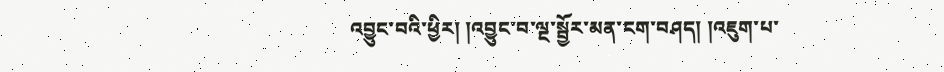འབྱུང་བའི་ཕྱིར། །འབྱུང་བ་ལྔ་སྦྱོར་མན་ངག་བཤད། །འཇུག་པ་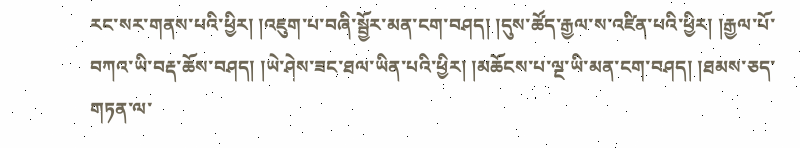རང་སར་གནས་པའི་ཕྱིར། །འཇུག་པ་བཞི་སྦྱོར་མན་ངག་བཤད། །དུས་ཚོད་རྒྱལ་ས་འཛིན་པའི་ཕྱིར། །རྒྱལ་པོ་བཀའ་ཡི་བརྡ་ཆོས་བཤད། །ཡེ་ཤེས་ཟང་ཐལ་ཡིན་པའི་ཕྱིར། །མཆོངས་པ་ལྔ་ཡི་མན་ངག་བཤད། །ཐམས་ཅད་གཏན་ལ་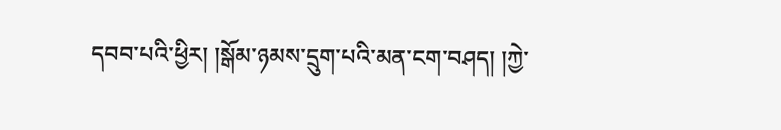དབབ་པའི་ཕྱིར། །སྒོམ་ཉམས་དྲུག་པའི་མན་ངག་བཤད། །ཀྱེ་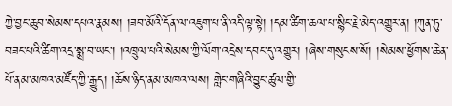ཀྱེ་བྱང་ཆུབ་སེམས་དཔའ་རྣམས། །ཟབ་མོའི་དོན་ལ་འཇུག་པ་ནི་འདི་ལྟ་སྟེ། །དམ་ཚིག་ཆལ་པ་སྙིང་རྗེ་མེད་འགྱུར་ན། །ཀུན་ཏུ་བཟང་པའི་ཚིག་འདྲ་སྨྲ་བ་ཡང་། །འཁྲུལ་པའི་སེམས་ཀྱི་ལོག་འདྲེས་དབང་དུ་འགྱུར། །ཞེས་གསུངས་སོ། །སེམས་ཕྱོགས་ཆེན་པོ་ནམ་མཁའ་མཛོད་ཀྱི་རྒྱུད། །ཆོས་ཉིད་ནམ་མཁའ་ལས། གླེང་གཞིའི་བྱུང་ཚུལ་གྱི་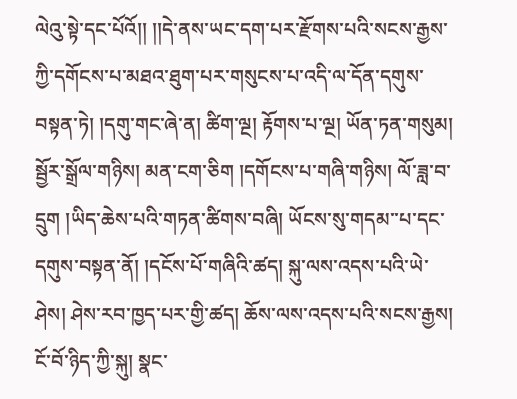ལེའུ་སྟེ་དང་པོའོ།། །།དེ་ནས་ཡང་དག་པར་རྫོགས་པའི་སངས་རྒྱས་ཀྱི་དགོངས་པ་མཐའ་ཐུག་པར་གསུངས་པ་འདི་ལ་དོན་དགུས་བསྟན་ཏེ། །དགུ་གང་ཞེ་ན། ཚིག་ལྔ། རྟོགས་པ་ལྔ། ཡོན་ཏན་གསུམ། སྦྱོར་སྒྲོལ་གཉིས། མན་ངག་ཅིག །དགོངས་པ་གཞི་གཉིས། ལོ་ཟླ་བ་དྲུག །ཡིད་ཆེས་པའི་གཏན་ཚིགས་བཞི། ཡོངས་སུ་གདམ་་པ་དང་དགུས་བསྟན་ནོ། །དངོས་པོ་གཞིའི་ཚད། སྐུ་ལས་འདས་པའི་ཡེ་ཤེས། ཤེས་རབ་ཁྱད་པར་གྱི་ཚད། ཆོས་ལས་འདས་པའི་སངས་རྒྱས། ངོ་བོ་ཉིད་ཀྱི་སྐུ། སྣང་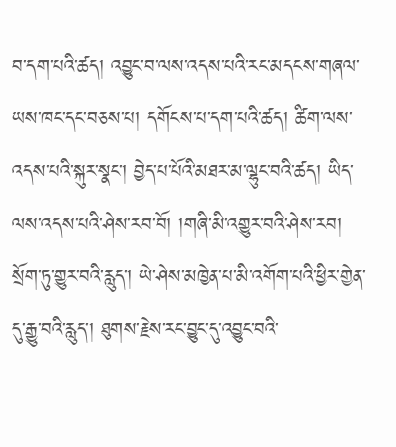བ་དག་པའི་ཚད། འབྱུང་བ་ལས་འདས་པའི་རང་མདངས་གཞལ་ཡས་ཁང་དང་བཅས་པ། དགོངས་པ་དག་པའི་ཚད། ཚིག་ལས་འདས་པའི་སྐུར་སྣང་། བྱེད་པ་པོའི་མཐར་མ་ལྷུང་བའི་ཚད། ཡིད་ལས་འདས་པའི་ཤེས་རབ་བོ། །གཞི་མི་འགྱུར་བའི་ཤེས་རབ། སྲོག་ཏུ་གྱུར་བའི་རླུད་། ཡེ་ཤེས་མཁྱེན་པ་མི་འགོག་པའི་ཕྱིར་གྱེན་དུ་རྒྱུ་བའི་རླུད་། ཐུགས་རྗེས་རང་བྱུང་དུ་འབྱུང་བའི་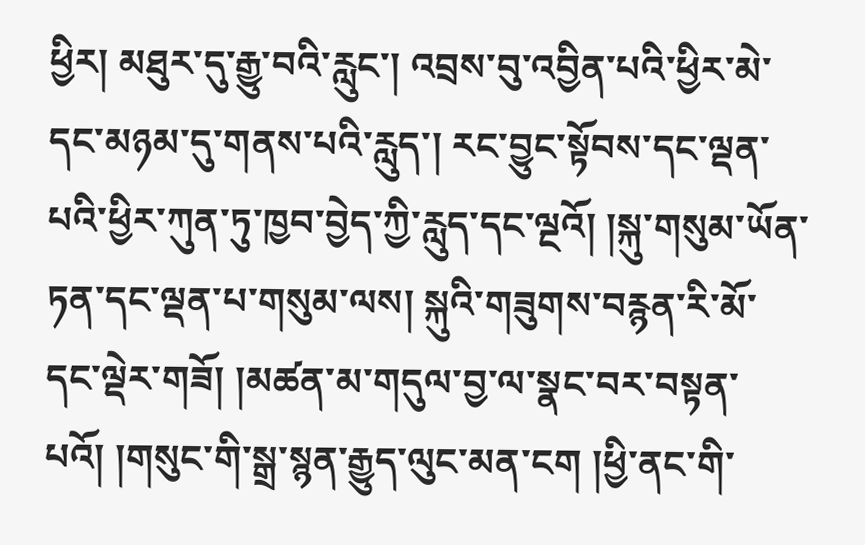ཕྱིར། མཐུར་དུ་རྒྱུ་བའི་རླུང་། འབྲས་བུ་འབྱིན་པའི་ཕྱིར་མེ་དང་མཉམ་དུ་གནས་པའི་རླུད་། རང་བྱུང་སྟོབས་དང་ལྡན་པའི་ཕྱིར་ཀུན་ཏུ་ཁྱབ་བྱེད་ཀྱི་རླུད་དང་ལྔའོ། །སྐུ་གསུམ་ཡོན་ཏན་དང་ལྡན་པ་གསུམ་ལས། སྐུའི་གཟུགས་བརྙན་རི་མོ་དང་ལྡེར་གཟོ། །མཚན་མ་གདུལ་བྱ་ལ་སྣང་བར་བསྟན་པའོ། །གསུང་གི་སྒྲ་སྙན་རྒྱུད་ལུང་མན་ངག །ཕྱི་ནང་གི་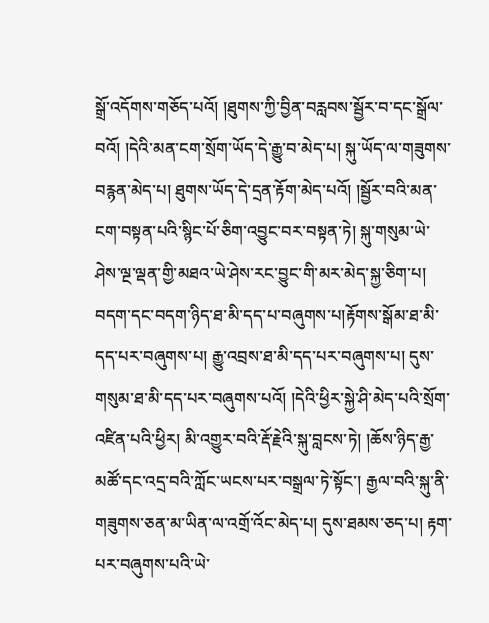སྒྲོ་འདོགས་གཅོད་པའོ། །ཐུགས་ཀྱི་བྱིན་བརླབས་སྦྱོར་བ་དང་སྒྲོལ་བའོ། །དེའི་མན་ངག་སྲོག་ཡོད་དེ་རྒྱུ་བ་མེད་པ། སྐུ་ཡོད་ལ་གཟུགས་བརྙན་མེད་པ། ཐུགས་ཡོད་དེ་དྲན་རྟོག་མེད་པའོ། །སྦྱོར་བའི་མན་ངག་བསྟན་པའི་སྙིང་པོ་ཅིག་འབྱུང་བར་བསྟན་ཏེ། སྐུ་གསུམ་ཡེ་ཤེས་ལྔ་ལྡན་གྱི་མཐའ་ཡེ་ཤེས་རང་བྱུང་གི་མར་མེད་སྐྱ་ཅིག་པ། བདག་དང་བདག་ཉིད་ཐ་མི་དད་པ་བཞུགས་པ།རྟོགས་སྒོམ་ཐ་མི་དད་པར་བཞུགས་པ། རྒྱུ་འབྲས་ཐ་མི་དད་པར་བཞུགས་པ། དུས་གསུམ་ཐ་མི་དད་པར་བཞུགས་པའོ། །དེའི་ཕྱིར་སྐྱེ་ཤི་མེད་པའི་སྲོག་འཛིན་པའི་ཕྱིར། མི་འགྱུར་བའི་རྡོ་རྗེའི་སྐུ་བླངས་ཏེ། །ཆོས་ཉིད་རྒྱ་མཚོ་དང་འདྲ་བའི་ཀློང་ཡངས་པར་བསྒྲལ་ཏེ་སྟོང་། རྒྱལ་བའི་སྐུ་ནི་གཟུགས་ཅན་མ་ཡིན་ལ་འགྲོ་འོང་མེད་པ། དུས་ཐམས་ཅད་པ། རྟག་པར་བཞུགས་པའི་ཡེ་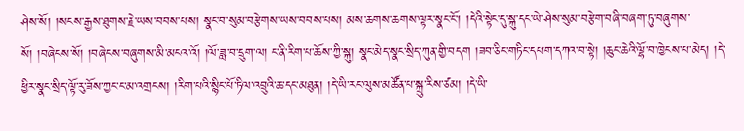ཤེས་སོ། །སངས་རྒྱས་ཐུགས་རྗེ་ཡས་བབས་པས། སྣང་བ་སུམ་བརྩེགས་ཡས་བབས་པས། མས་ཆགས་ཆགས་ལྟར་སྣང་ངོ་། །དེའི་སྟེང་དུ་སྐུ་དང་ཡེ་ཤེས་སུམ་བརྩེག་བཞི་བཞག་ཏུ་བཞུགས་སོ། །བཞེངས་སོ། །བཞེངས་བཞུགས་མི་མངའ་འོ། །ལོ་ཟླ་བ་དྲུག་ལ། ང་ནི་རིག་པ་ཆོས་ཀྱི་སྐུ། སྣང་མེད་སྣང་སྲིད་ཀུན་གྱི་བདག །ཟབ་ཅིང་གཏིང་དཔག་དཀའ་བ་སྟེ། །ཆུང་ཆེའི་ལྷོ་བ་ཁྱེངས་པ་མེད། །དེ་ཕྱིར་སྣང་སྲིད་ལྟོ་རུ་ཟོས་ཀྱང་ང་མ་འགྲངས། །རིག་པའི་སྙིང་པོ་ཏིལ་འབྲུའི་ཆ་དང་མཐུན། །དེ་ཡི་རང་ལུས་མཚོན་པ་སྐྲུ་རིས་ཙམ། །དེ་ཡི་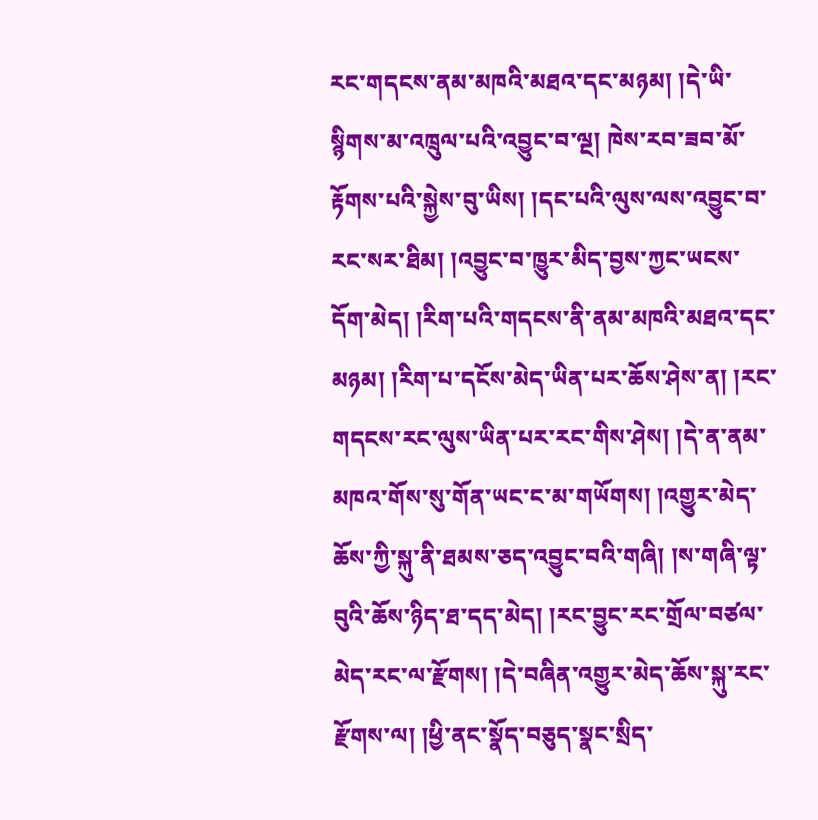རང་གདངས་ནམ་མཁའི་མཐའ་དང་མཉམ། །དེ་ཡི་སྙིགས་མ་འཁྲུལ་པའི་འབྱུང་བ་ལྔ། ཁེས་རབ་ཟབ་མོ་རྟོགས་པའི་སྐྱེས་བུ་ཡིས། །དང་པའི་ལུས་ལས་འབྱུང་བ་རང་སར་ཐིམ། །འབྱུང་བ་ཁྱུར་མིད་བྱས་ཀྱང་ཡངས་དོག་མེད། །རིག་པའི་གདངས་ནི་ནམ་མཁའི་མཐའ་དང་མཉམ། །རིག་པ་དངོས་མེད་ཡིན་པར་ཆོས་ཤེས་ན། །རང་གདངས་རང་ལུས་ཡིན་པར་རང་གིས་ཤེས། །དེ་ན་ནམ་མཁའ་གོས་སུ་གོན་ཡང་ང་མ་གཡོགས། །འགྱུར་མེད་ཆོས་ཀྱི་སྐུ་ནི་ཐམས་ཅད་འབྱུང་བའི་གཞི། །ས་གཞི་ལྟ་བུའི་ཆོས་ཉིད་ཐ་དད་མེད། །རང་བྱུང་རང་གྲོལ་བཙལ་མེད་རང་ལ་རྫོགས། །དེ་བཞིན་འགྱུར་མེད་ཆོས་སྐུ་རང་རྫོགས་ལ། །ཕྱི་ནང་སྣོད་བཅུད་སྣང་སྲིད་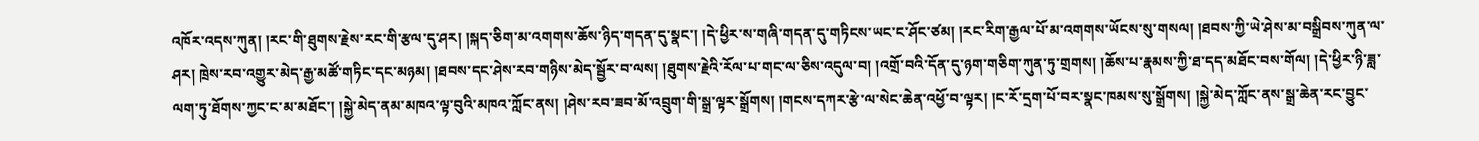འཁོར་འདས་ཀུན། །རང་གི་ཐུགས་རྗེས་རང་གི་རྩལ་དུ་ཤར། །སྐད་ཅིག་མ་འགགས་ཆོས་ཉིད་གདན་དུ་སྣང་། །དེ་ཕྱིར་ས་གཞི་གདན་དུ་གཏིངས་ཡང་ང་ཤོང་ཙམ། །རང་རིག་རྒྱལ་པོ་མ་འགགས་ཡོངས་སུ་གསལ། །ཐབས་ཀྱི་ཡེ་ཤེས་མ་བསྒྲིབས་ཀུན་ལ་ཤར། ཁྲེས་རབ་འགྱུར་མེད་རྒྱ་མཚོ་གཏིང་དང་མཉམ། །ཐབས་དང་ཤེས་རབ་གཉིས་མེད་སྦྱོར་བ་ལས། །ཐུགས་རྗེའི་རོལ་པ་གང་ལ་ཅིས་འདུལ་བ། །འགྲོ་བའི་དོན་དུ་ཉག་གཅིག་ཀུན་ཏུ་གྲགས། །ཆོས་པ་རྣམས་ཀྱི་ཐ་དད་མཐོང་བས་གོལ། །དེ་ཕྱིར་ཉི་ཟླ་ལག་ཏུ་ཐོགས་ཀྱང་ང་མ་མཐོང་། །སྐྱེ་མེད་ནམ་མཁའ་ལྟ་བུའི་མཁའ་ཀློང་ནས། །ཤེས་རབ་ཟབ་མོ་འབྲུག་གི་སྒྲ་ལྟར་སྒྲོགས། །གངས་དཀར་རྩེ་ལ་སེང་ཆེན་འཕྱོ་བ་ལྟར། །ང་རོ་དྲག་པོ་བར་སྣང་ཁམས་སུ་སྒྲོགས། །སྐྱེ་མེད་ཀློང་ནས་སྒྲ་ཆེན་རང་བྱུང་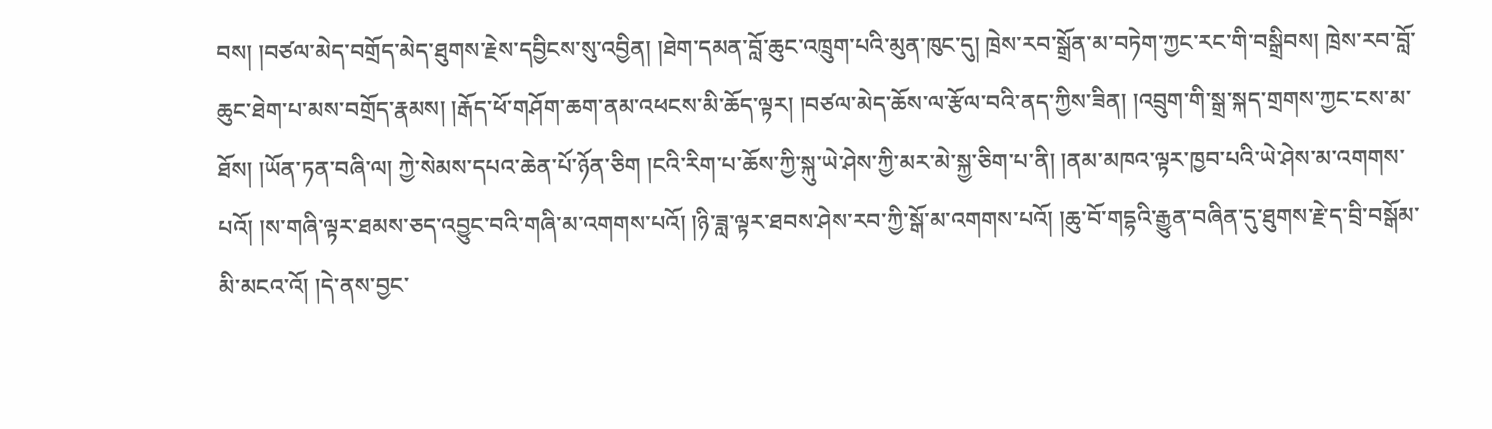བས། །བཙལ་མེད་བགྲོད་མེད་ཐུགས་རྗེས་དབྱིངས་སུ་འབྱིན། །ཐེག་དམན་བློ་ཆུང་འཁྲུག་པའི་མུན་ཁུང་དུ། ཁྲེས་རབ་སྒྲོན་མ་བཏེག་ཀྱང་རང་གི་བསྒྲིབས། ཁྲེས་རབ་བློ་ཆུང་ཐེག་པ་མས་བགྲོད་རྣམས། །རྒོད་ཕོ་གཤོག་ཆག་ནམ་འཕངས་མི་ཆོད་ལྟར། །བཙལ་མེད་ཆོས་ལ་རྩོལ་བའི་ནད་ཀྱིས་ཟིན། །འབྲུག་གི་སྒྲ་སྐད་གྲགས་ཀྱང་ངས་མ་ཐོས། །ཡོན་ཏན་བཞི་ལ། ཀྱེ་སེམས་དཔའ་ཆེན་པོ་ཉོན་ཅིག །ངའི་རིག་པ་ཆོས་ཀྱི་སྐུ་ཡེ་ཤེས་ཀྱི་མར་མེ་སྐྱ་ཅིག་པ་ནི། །ནམ་མཁའ་ལྟར་ཁྱབ་པའི་ཡེ་ཤེས་མ་འགགས་པའོ། །ས་གཞི་ལྟར་ཐམས་ཅད་འབྱུང་བའི་གཞི་མ་འགགས་པའོ། །ཉི་ཟླ་ལྟར་ཐབས་ཤེས་རབ་ཀྱི་སྒོ་མ་འགགས་པའོ། །ཆུ་བོ་གདྷའི་རྒྱུན་བཞིན་དུ་ཐུགས་རྗེ་ད་བྲི་བསྒོམ་མི་མངའ་འོ། །དེ་ནས་བྱང་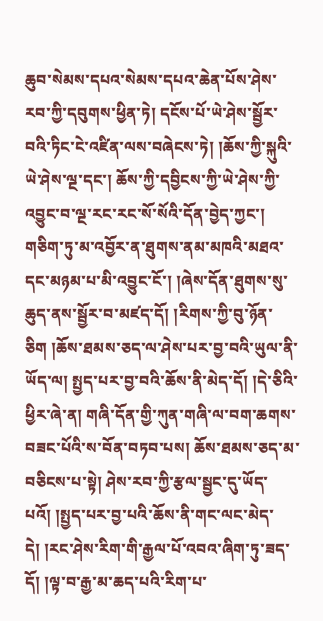ཆུབ་སེམས་དཔའ་སེམས་དཔའ་ཆེན་པོས་ཤེས་རབ་ཀྱི་དབུགས་ཕྱིན་ཏེ། དངོས་པོ་ཡེ་ཤེས་སྦྱོར་བའི་ཏིང་ངེ་འཛིན་ལས་བཞེངས་ཏེ། །ཆོས་ཀྱི་སྐུའི་ཡེ་ཤེས་ལྔ་དང་། ཆོས་ཀྱི་དབྱིངས་ཀྱི་ཡེ་ཤེས་ཀྱི་འབྱུང་བ་ལྔ་རང་རང་སོ་སོའི་དོན་བྱེད་ཀྱང་། གཅིག་ཏུ་མ་འབྱོར་ན་ཐུགས་ནམ་མཁའི་མཐའ་དང་མཉམ་པ་མི་འབྱུང་ངོ་། །ཞེས་དོན་ཐུགས་སུ་ཆུད་ནས་སྦྱོར་བ་མཛད་དོ། །རིགས་ཀྱི་བུ་ཉོན་ཅིག །ཆོས་ཐམས་ཅད་ལ་ཤེས་པར་བྱ་བའི་ཡུལ་ནི་ཡོད་ལ། སྤྱད་པར་བྱ་བའི་ཆོས་ནི་མེད་དོ། །དེ་ཅིའི་ཕྱིར་ཞེ་ན། གཞི་དོན་གྱི་ཀུན་གཞི་ལ་བག་ཆགས་བཟང་པོའི་ས་བོན་བཏབ་པས། ཆོས་ཐམས་ཅད་མ་བཅིངས་པ་སྟེ། ཤེས་རབ་ཀྱི་རྩལ་སྦྱང་དུ་ཡོད་པའོ། །སྤྱད་པར་བྱ་པའི་ཆོས་ནི་གང་ལང་མེད་དེ། །རང་ཤེས་རིག་གི་རྒྱལ་པོ་འབའ་ཞིག་ཏུ་ཟད་དོ། །ལྟ་བ་རྒྱ་མ་ཆད་པའི་རིག་པ་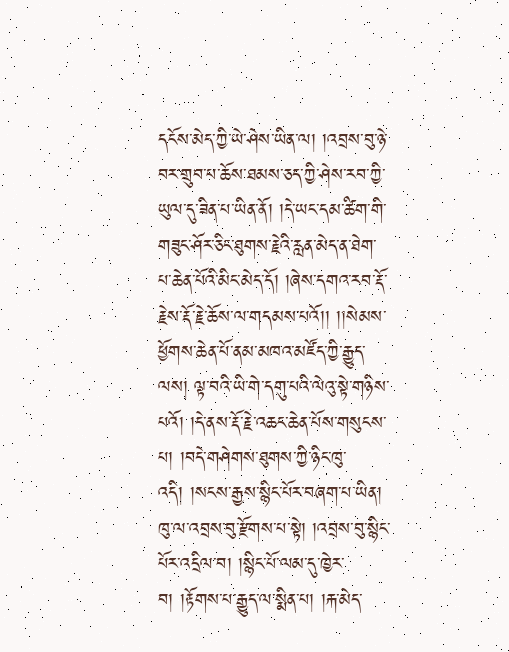དངོས་མེད་ཀྱི་ཡེ་ཤེས་ཡིན་ལ། །འབྲས་བུ་ཉེ་བར་གྲུབ་པ་ཆོས་ཐམས་ཅད་ཀྱི་ཤེས་རབ་ཀྱི་ཡུལ་དུ་ཟིན་པ་ཡིན་ནོ། །དེ་ཡང་དམ་ཚིག་གི་གཟུང་ཤོར་ཅིང་ཐུགས་རྗེའི་རླན་མེད་ན་ཐེག་པ་ཆེན་པོའི་མིང་མེད་དོ། །ཞེས་དགའ་རབ་རྡོ་རྗེས་རྡོ་རྗེ་ཆོས་ལ་གདམས་པའོ།། །།སེམས་ཕྱོགས་ཆེན་པོ་ནམ་མཁའ་མཛོད་ཀྱི་རྒྱུད་ལས། ལྟ་བའི་ཡི་གེ་དགུ་པའི་ལེའུ་སྟེ་གཉིས་པའོ། །དེ་ནས་རྡོ་རྗེ་འཆང་ཆེན་པོས་གསུངས་པ། །བདེ་གཤེགས་ཐུགས་ཀྱི་ཉིང་ཁུ་འདི། །སངས་རྒྱས་སྙིང་པོར་བཞག་པ་ཡིན། ཁུ་ལ་འབྲས་བུ་རྫོགས་པ་སྟེ། །འབྲས་བུ་སྙིང་པོར་འདྲིལ་བ། །སྙིང་པོ་ལམ་དུ་ཁྱེར་བ། །རྟོགས་པ་རྒྱུད་ལ་སྨིན་པ། །རྐ་མེད་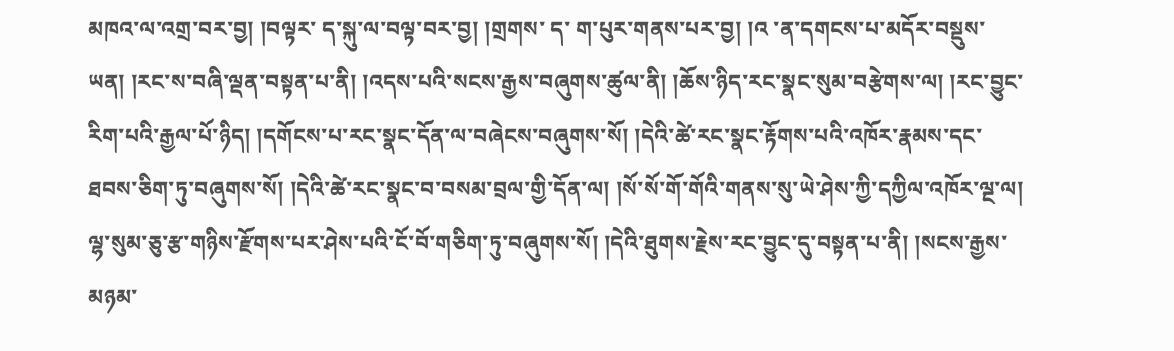མཁའ་ལ་འགྲ་བར་བྱ། །བལྟར་ ད་སྐུ་ལ་བལྟ་བར་བྱ། །གྲགས་ ད་ ག་པུར་གནས་པར་བྱ། །འ ་ན་དགངས་པ་མདོར་བསྡུས་ཡན། །རང་ས་བཞི་ལྡན་བསྟན་པ་ནི། །འདས་པའི་སངས་རྒྱས་བཞུགས་ཚུལ་ནི། །ཆོས་ཉིད་རང་སྣང་སུམ་བརྩེགས་ལ། །རང་བྱུང་རིག་པའི་རྒྱལ་པོ་ཉིད། །དགོངས་པ་རང་སྣང་དོན་ལ་བཞེངས་བཞུགས་སོ། །དེའི་ཚེ་རང་སྣང་རྟོགས་པའི་འཁོར་རྣམས་དང་ཐབས་ཅིག་ཏུ་བཞུགས་སོ། །དེའི་ཚེ་རང་སྣང་བ་བསམ་བྲལ་གྱི་དོན་ལ། །སོ་སོ་གོ་གོའི་གནས་སུ་ཡེ་ཤེས་ཀྱི་དཀྱིལ་འཁོར་ལྔ་ལ། ལྷ་སུམ་ཅུ་རྩ་གཉིས་རྫོགས་པར་ཤེས་པའི་ངོ་བོ་གཅིག་ཏུ་བཞུགས་སོ། །དེའི་ཐུགས་རྗེས་རང་བྱུང་དུ་བསྟན་པ་ནི། །སངས་རྒྱས་མཉམ་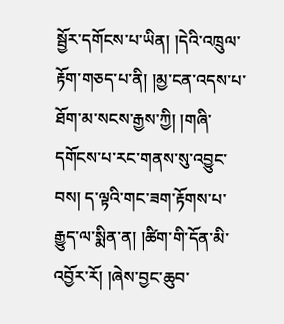སྦྱོར་དགོངས་པ་ཡིན། །དེའི་འཁྲུལ་རྟོག་གཅད་པ་ནི། །མྱ་ངན་འདས་པ་ཐོག་མ་སངས་རྒྱས་ཀྱི། །གཞི་དགོངས་པ་རང་གནས་སུ་འབྱུང་བས། ད་ལྟའི་གང་ཟག་རྟོགས་པ་རྒྱུད་ལ་སྨིན་ན། །ཚིག་གི་དོན་མི་འབྱོར་རོ། །ཞེས་བྱང་ཆུབ་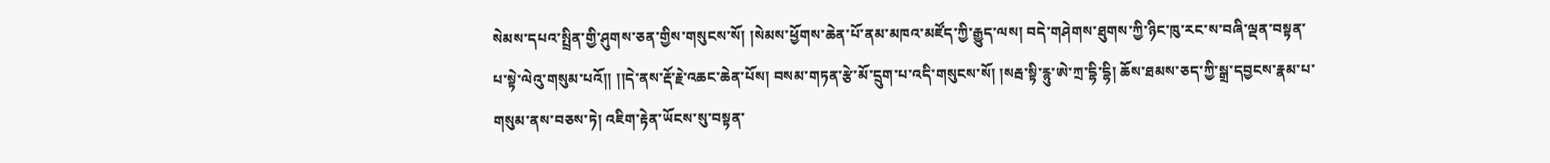སེམས་དཔའ་སྤྲིན་གྱི་ཤུགས་ཅན་གྱིས་གསུངས་སོ། །སེམས་ཕྱོགས་ཆེན་པོ་ནམ་མཁའ་མཛོད་ཀྱི་རྒྱུད་ལས། བདེ་གཤེགས་ཐུགས་ཀྱི་ཉིང་ཁུ་རང་ས་བཞི་ལྡན་བསྟན་པ་སྟེ་ལེའུ་གསུམ་པའོ།། །།དེ་ནས་རྡོ་རྗེ་འཆང་ཆེན་པོས། བསམ་གཏན་རྩེ་མོ་དྲུག་པ་འདི་གསུངས་སོ། །སརྦ་སྟི་རྙུ་ཨེ་ཀྲ་དྷི་དྷི། ཆོས་ཐམས་ཅད་ཀྱི་སྒྲ་དབྱངས་རྣམ་པ་གསུམ་ནས་བཅས་ཏེ། འཇིག་རྟེན་ཡོངས་སུ་བསྟན་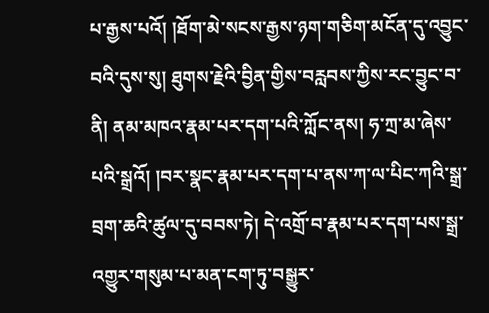པ་རྒྱས་པའོ། །ཐོག་མེ་སངས་རྒྱས་ཉག་གཅིག་མངོན་དུ་འབྱུང་བའི་དུས་སུ། ཐུགས་རྗེའི་བྱིན་གྱིས་བརླབས་ཀྱིས་རང་བྱུང་བ་ནི། ནམ་མཁའ་རྣམ་པར་དག་པའི་ཀློང་ནས། ཧ་ཀྲ་མ་ཞེས་པའི་སྒྲའོ། །བར་སྣང་རྣམ་པར་དག་པ་ནས་ཀ་ལ་པིང་ཀའི་སྒྲ་བྲག་ཆའི་ཚུལ་དུ་བབས་ཏེ། དེ་འགྲོ་བ་རྣམ་པར་དག་པས་སྒྲ་འགྱུར་གསུམ་པ་མན་ངག་ཏུ་བསྒྱུར་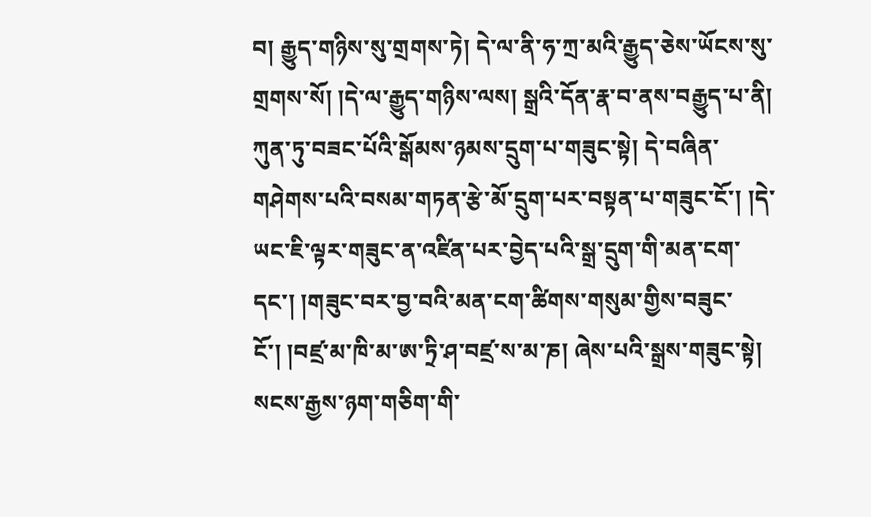བ། རྒྱུད་གཉིས་སུ་གྲགས་ཏེ། དེ་ལ་ནི་ཧ་ཀྲ་མའི་རྒྱུད་ཅེས་ཡོངས་སུ་གྲགས་སོ། །དེ་ལ་རྒྱུད་གཉིས་ལས། སྒྲའི་དོན་རྣ་བ་ནས་བརྒྱུད་པ་ནི། ཀུན་ཏུ་བཟང་པོའི་སྒོམས་ཉམས་དྲུག་པ་གཟུང་སྟེ། དེ་བཞིན་གཤེགས་པའི་བསམ་གཏན་རྩེ་མོ་དྲུག་པར་བསྟན་པ་གཟུང་ངོ་། །དེ་ཡང་ཇི་ལྟར་གཟུང་ན་འཛིན་པར་བྱེད་པའི་སྒྲ་དྲུག་གི་མན་ངག་དང་། །གཟུང་བར་བྱ་བའི་མན་ངག་ཚིགས་གསུམ་གྱིས་བཟུང་ངོ་། །བཛྲ་མ་ཁི་མ་ཨ་ཏྲི་ཤ་བཛྲ་ས་མ་ཎ། ཞེས་པའི་སྒྲས་གཟུང་སྟེ། སངས་རྒྱས་ཉག་གཅིག་གི་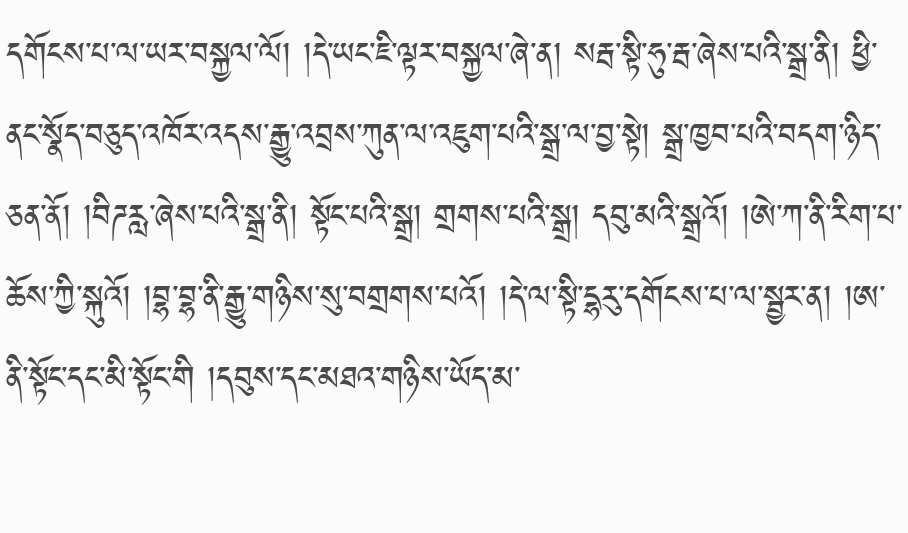དགོངས་པ་ལ་ཡར་བསྐྱལ་ལོ། །དེ་ཡང་ཇི་ལྟར་བསྐྱལ་ཞེ་ན། སརྦ་སྟི་ཧུ་རྦ་ཞེས་པའི་སྒྲ་ནི། ཕྱི་ནང་སྣོད་བཅུད་འཁོར་འདས་རྒྱུ་འབྲས་ཀུན་ལ་འཇུག་པའི་སྒྲ་ལ་བྱ་སྟེ། སྒྲ་ཁྱབ་པའི་བདག་ཉིད་ཅན་ནོ། །བིཌརླ་ཞེས་པའི་སྒྲ་ནི། སྟོང་པའི་སྒྲ། གྲགས་པའི་སྒྲ། དབུ་མའི་སྒྲའོ། །ཨེ་ཀ་ནི་རིག་པ་ཆོས་ཀྱི་སྐུའོ། །བྷ་བྷ་ནི་རྒྱུ་གཉིས་སུ་བགྲགས་པའོ། །དེ་ལ་སྟི་དྷརུ་དགོངས་པ་ལ་སྦྱར་ན། །ཨ་ནི་སྟོང་དང་མི་སྟོང་གི །དབུས་དང་མཐའ་གཉིས་ཡོད་མ་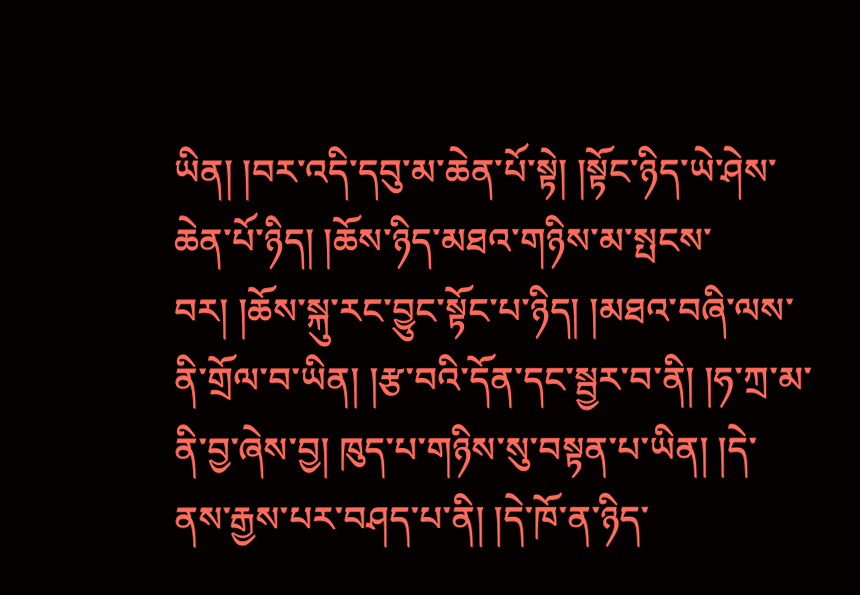ཡིན། །བར་འདི་དབུ་མ་ཆེན་པོ་སྟེ། །སྟོང་ཉིད་ཡེ་ཤེས་ཆེན་པོ་ཉིད། །ཆོས་ཉིད་མཐའ་གཉིས་མ་སྤངས་བར། །ཆོས་སྐུ་རང་བྱུང་སྟོང་པ་ཉིད། །མཐའ་བཞི་ལས་ནི་གྲོལ་བ་ཡིན། །རྩ་བའི་དོན་དང་སྦྱར་བ་ནི། །ཧ་ཀྲ་མ་ནི་བྱ་ཞེས་བྱ། ཁུད་པ་གཉིས་སུ་བསྟན་པ་ཡིན། །དེ་ནས་རྒྱས་པར་བཤད་པ་ནི། །དེ་ཁོ་ན་ཉིད་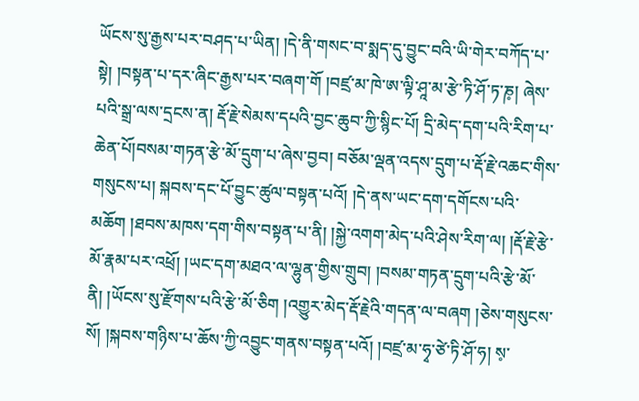ཡོངས་སུ་རྒྱས་པར་བཤད་པ་ཡིན། །དེ་ནི་གསང་བ་སྨད་དུ་བྱུང་བའི་ཡི་གེར་བཀོད་པ་སྟེ། །བསྟན་པ་དར་ཞིང་རྒྱས་པར་བཞག་གོ །བཛྲ་མ་ཁེ་ཨ་ལྟི་ཤཱ་མ་རྩེ་ཏི་ཤོ་ཏ་ཎ༷། ཞེས་པའི་སྒྲ་ལས་དྲངས་ན། རྡོ་རྗེ་སེམས་དཔའི་བྱང་ཆུབ་ཀྱི་སྙིང་པོ། དྲི་མེད་དག་པའི་རིག་པ་ཆེན་པོ།བསམ་གཏན་རྩེ་མོ་དྲུག་པ་ཞེས་བྱབ། བཅོམ་ལྡན་འདས་དྲུག་པ་རྡོ་རྗེ་འཆང་གིས་གསུངས་པ། སྐབས་དང་པོ་བྱུང་ཚུལ་བསྟན་པའོ། །དེ་ནས་ཡང་དག་དགོངས་པའི་མཆོག །ཐབས་མཁས་དག་གིས་བསྟན་པ་ནི། །སྐྱེ་འགག་མེད་པའི་ཤེས་རིག་ལ། །རྡོ་རྗེ་རྩེ་མོ་རྣམ་པར་འཕྲོ། །ཡང་དག་མཐའ་ལ་ལྷུན་གྱིས་གྲུབ། །བསམ་གཏན་དྲུག་པའི་རྩེ་མོ་ནི། །ཡོངས་སུ་རྫོགས་པའི་རྩེ་མོ་ཅིག །འགྱུར་མེད་རྡོ་རྗེའི་གདན་ལ་བཞག །ཅེས་གསུངས་སོ། །སྐབས་གཉིས་པ་ཆོས་ཀྱི་འབྱུང་གནས་བསྟན་པའོ། །བཛྲ་མ་ཧྭ་ཙེ་ཏི་ཤོ་ཧ། ས༷་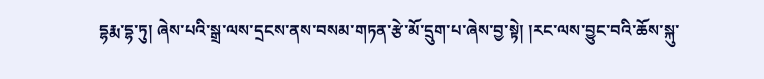དྷརྨ་དྷ་ཏུ། ཞེས་པའི་སྒྲ་ལས་དྲངས་ནས་བསམ་གཏན་རྩེ་མོ་དྲུག་པ་ཞེས་བྱ་སྟེ། །རང་ལས་བྱུང་བའི་ཆོས་སྐུ་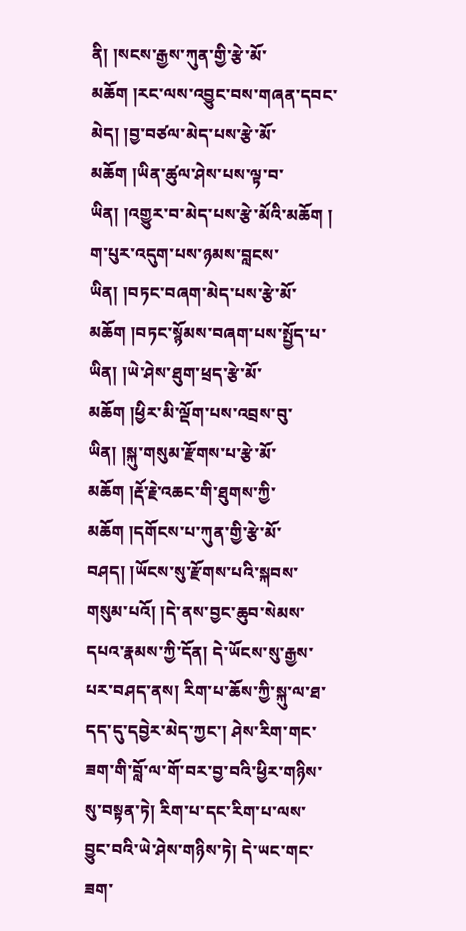ནི། །སངས་རྒྱས་ཀུན་གྱི་རྩེ་མོ་མཆོག །རང་ལས་འབྱུང་བས་གཞན་དབང་མེད། །བྱ་བཙལ་མེད་པས་རྩེ་མོ་མཆོག །ཡིན་ཚུལ་ཤེས་པས་ལྟ་བ་ཡིན། །འགྱུར་བ་མེད་པས་རྩེ་མོའི་མཆོག ། ག་པུར་འདུག་པས་ཉམས་བླངས་ཡིན། །བཏང་བཞག་མེད་པས་རྩེ་མོ་མཆོག །བཏང་སྙོམས་བཞག་པས་སྤྱོད་པ་ཡིན། །ཡེ་ཤེས་ཐུག་ཕྲད་རྩེ་མོ་མཆོག །ཕྱིར་མི་ལྡོག་པས་འབྲས་བུ་ཡིན། །སྐུ་གསུམ་རྫོགས་པ་རྩེ་མོ་མཆོག །རྡོ་རྗེ་འཆང་གི་ཐུགས་ཀྱི་མཆོག །དགོངས་པ་ཀུན་གྱི་རྩེ་མོ་བཤད། །ཡོངས་སུ་རྫོགས་པའི་སྐབས་གསུམ་པའོ། །དེ་ནས་བྱང་ཆུབ་སེམས་དཔའ་རྣམས་ཀྱི་དོན། དེ་ཡོངས་སུ་རྒྱས་པར་བཤད་ནས། རིག་པ་ཆོས་ཀྱི་སྐུ་ལ་ཐ་དད་དུ་དབྱེར་མེད་ཀྱང་། ཤེས་རིག་གང་ཟག་གི་བློ་ལ་གོ་བར་བྱ་བའི་ཕྱིར་གཉིས་སུ་བསྟན་ཏེ། རིག་པ་དང་རིག་པ་ལས་བྱུང་བའི་ཡེ་ཤེས་གཉིས་ཏེ། དེ་ཡང་གང་ཟག་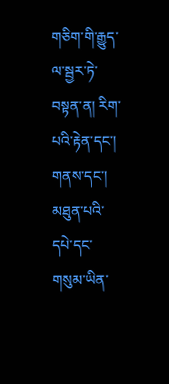གཅིག་གི་རྒྱུད་ལ་སྦྱར་ཏེ་བསྟན་ན། རིག་པའི་རྟེན་དང་། གནས་དང་། མཐུན་པའི་དཔེ་དང་གསུམ་ཡིན་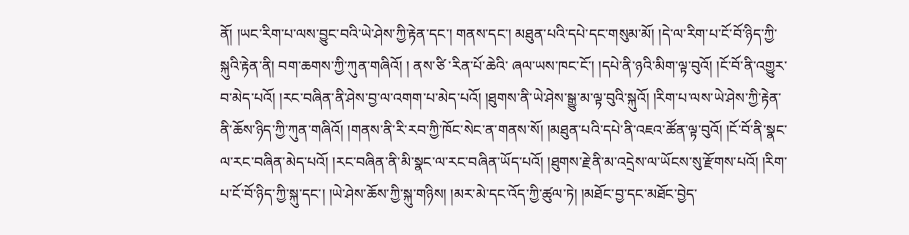ནོ། །ཡང་རིག་པ་ལས་བྱུང་བའི་ཡེ་ཤེས་ཀྱི་རྟེན་དང་། གནས་དང་། མཐུན་པའི་དཔེ་དང་གསུམ་མོ། །དེ་ལ་རིག་པ་ངོ་བོ་ཉིད་ཀྱི་སྐུའི་རྟེན་ནི། བག་ཆགས་ཀྱི་ཀུན་གཞིའོ། ། ནས་ཙི ་རིན་པོ་ཆེའི་ ཞལ་ཡས་ཁང་ངོ་། །དཔེ་ནི་ཉའི་མིག་ལྟ་བུའོ། །ངོ་བོ་ནི་འགྱུར་བ་མེད་པའོ། །རང་བཞིན་ནི་ཤེས་བྱ་ལ་འགག་པ་མེད་པའོ། །ཐུགས་ནི་ཡེ་ཤེས་སྒྱུ་མ་ལྟ་བུའི་སྐུའོ། །རིག་པ་ལས་ཡེ་ཤེས་ཀྱི་རྟེན་ནི་ཆོས་ཉིད་ཀྱི་ཀུན་གཞིའོ། །གནས་ནི་རི་རབ་ཀྱི་ཁོང་སེང་ན་གནས་སོ། །མཐུན་པའི་དཔེ་ནི་འཇའ་ཚོན་ལྟ་བུའོ། །ངོ་བོ་ནི་སྣང་ལ་རང་བཞིན་མེད་པའོ། །རང་བཞིན་ནི་མི་སྣང་ལ་རང་བཞིན་ཡོད་པའོ། །ཐུགས་རྗེ་ནི་མ་འདྲེས་ལ་ཡོངས་སུ་རྫོགས་པའོ། །རིག་པ་ངོ་བོ་ཉིད་ཀྱི་སྐུ་དང་། །ཡེ་ཤེས་ཆོས་ཀྱི་སྐུ་གཉིས། །མར་མེ་དང་འོད་ཀྱི་ཚུལ་ཏེ། །མཐོང་བྱ་དང་མཐོང་བྱེད་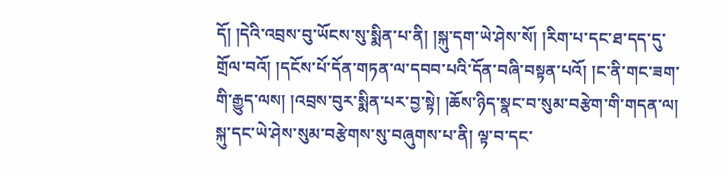དོ། །དེའི་འབྲས་བུ་ཡོངས་སུ་སྨིན་པ་ནི། །སྐུ་དག་ཡེ་ཤེས་སོ། །རིག་པ་དང་ཐ་དད་དུ་གྲོལ་བའོ། །དངོས་པོ་དོན་གཏན་ལ་དབབ་པའི་དོན་བཞི་བསྟན་པའོ། །ང་ནི་གང་ཟག་གི་རྒྱུད་ལས། །འབྲས་བུར་སྨིན་པར་བྱ་སྟེ། །ཆོས་ཉིད་སྣང་བ་སུམ་བརྩེག་གི་གདན་ལ། སྐུ་དང་ཡེ་ཤེས་སུམ་བརྩེགས་སུ་བཞུགས་པ་ནི། ལྟ་བ་དང་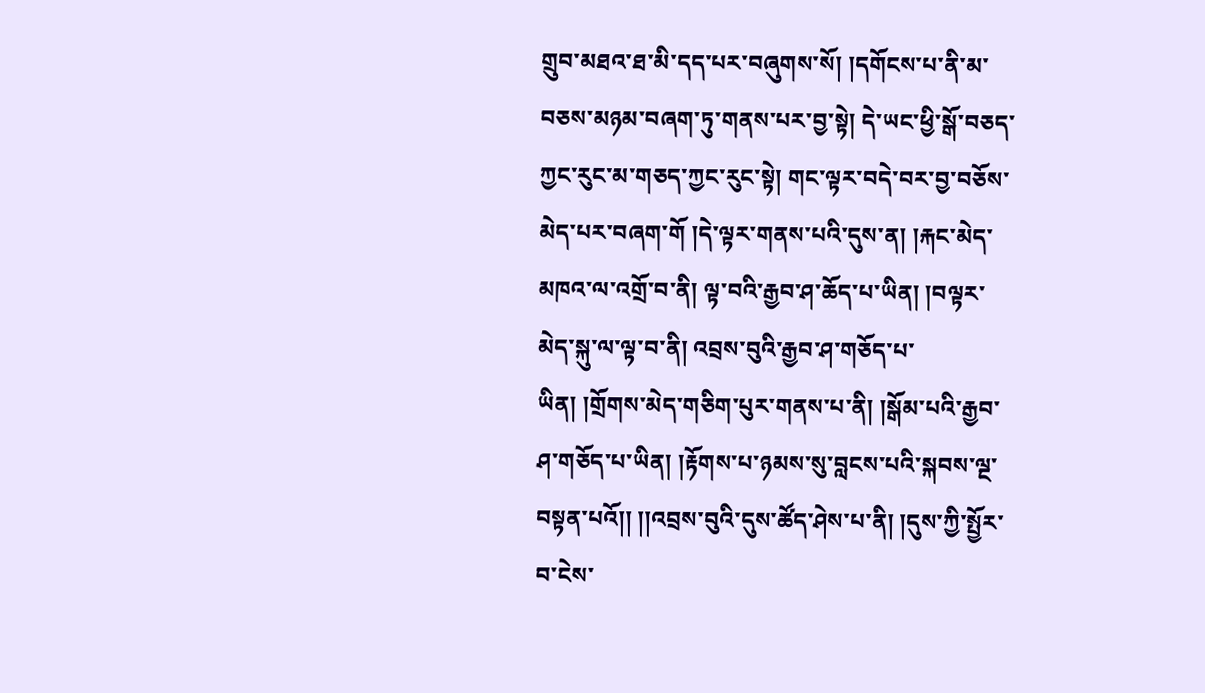གྲུབ་མཐའ་ཐ་མི་དད་པར་བཞུགས་སོ། །དགོངས་པ་ནི་མ་བཅས་མཉམ་བཞག་ཏུ་གནས་པར་བྱ་སྟེ། དེ་ཡང་ཕྱི་སྒོ་བཅད་ཀྱང་རུང་མ་གཅད་ཀྱང་རུང་སྟེ། གང་ལྟར་བདེ་བར་བྱ་བཅོས་མེད་པར་བཞག་གོ །དེ་ལྟར་གནས་པའི་དུས་ན། །རྐང་མེད་མཁའ་ལ་འགྲོ་བ་ནི། ལྟ་བའི་རྒྱབ་ཤ་ཆོད་པ་ཡིན། །བལྟར་མེད་སྐུ་ལ་ལྟ་བ་ནི། འབྲས་བུའི་རྒྱབ་ཤ་གཅོད་པ་ཡིན། །གྲོགས་མེད་གཅིག་པུར་གནས་པ་ནི། །སྒོམ་པའི་རྒྱབ་ཤ་གཅོད་པ་ཡིན། །རྟོགས་པ་ཉམས་སུ་བླངས་པའི་སྐབས་ལྔ་བསྟན་པའོ།། །།འབྲས་བུའི་དུས་ཚོད་ཤེས་པ་ནི། །དུས་ཀྱི་སྤྱོར་བ་ངེས་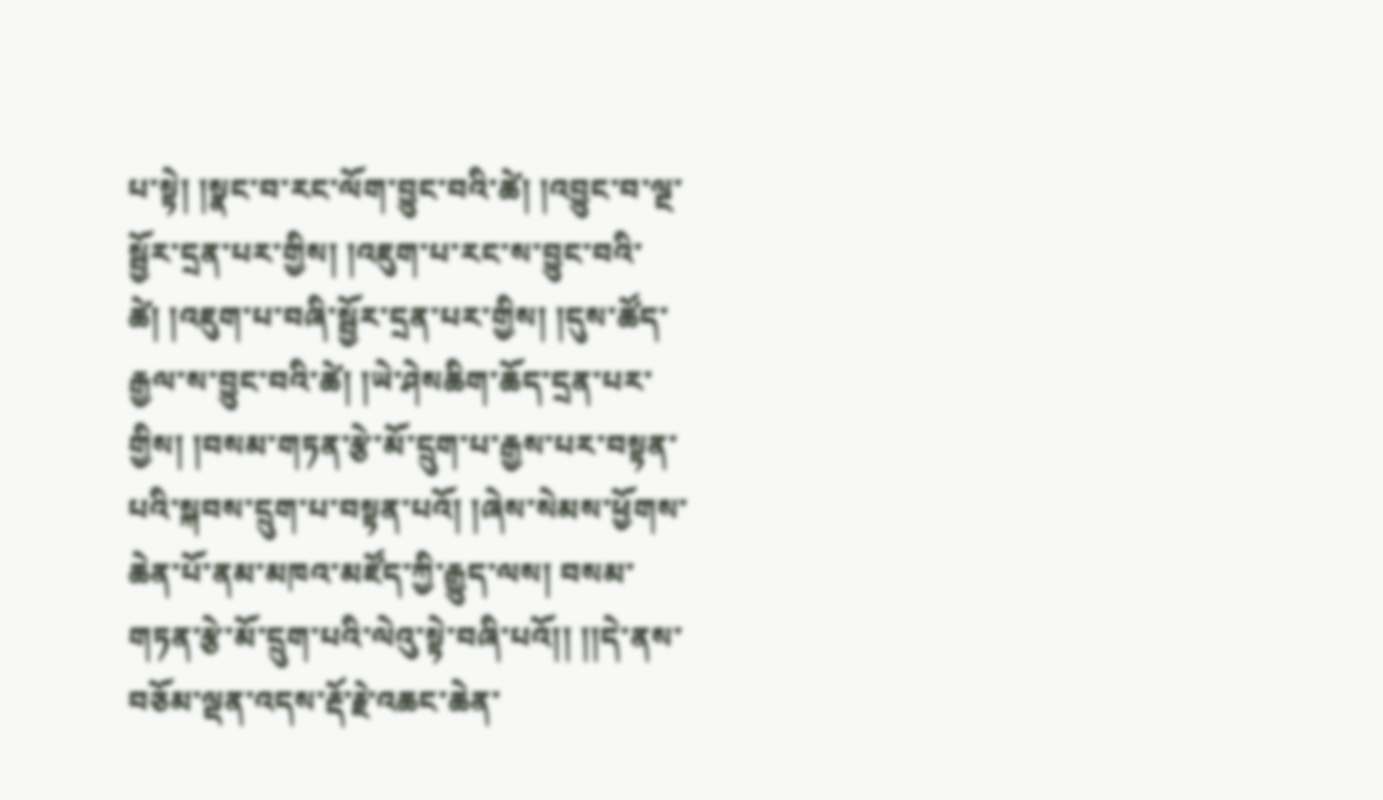པ་སྟེ། །སྣང་བ་རང་ལོག་བྱུང་བའི་ཚེ། །འབྱུང་བ་ལྔ་སྦྱོར་དྲན་པར་གྱིས། །འཇུག་པ་རང་ས་བྱུང་བའི་ཚེ། །འཇུག་པ་བཞི་སྦྱོར་དྲན་པར་གྱིས། །དུས་ཚོད་རྒྱལ་ས་བྱུང་བའི་ཚེ། །ཡེ་ཤེསཆིག་ཆོད་དྲན་པར་གྱིས། །བསམ་གཏན་རྩེ་མོ་དྲུག་པ་རྒྱས་པར་བསྟན་པའི་སྐབས་དྲུག་པ་བསྟན་པའོ། །ཞེས་སེམས་ཕྱོགས་ཆེན་པོ་ནམ་མཁའ་མཛོད་ཀྱི་རྒྱུད་ལས། བསམ་གཏན་རྩེ་མོ་དྲུག་པའི་ལེའུ་སྟེ་བཞི་པའོ།། །།དེ་ནས་བཅོམ་ལྡན་འདས་རྡོ་རྗེ་འཆང་ཆེན་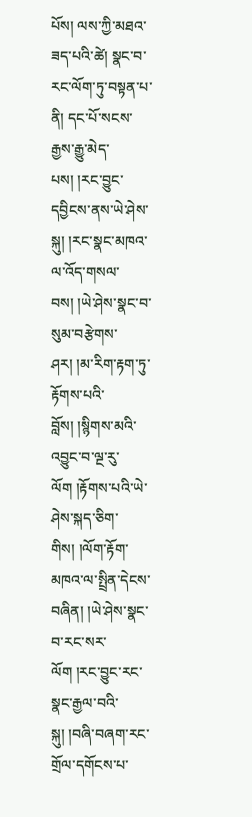པོས། ལས་ཀྱི་མཐའ་ཟད་པའི་ཚེ། སྣང་བ་རང་ལོག་ཏུ་བསྟན་པ་ནི། དང་པོ་སངས་རྒྱས་རྒྱུ་མེད་པས། །རང་བྱུང་དབྱིངས་ནས་ཡེ་ཤེས་སྐུ། །རང་སྣང་མཁའ་ལ་འོད་གསལ་བས། །ཡེ་ཤེས་སྣང་བ་སུམ་བརྩེགས་ཤར། །མ་རིག་རྟག་ཏུ་རྟོགས་པའི་བློས། །སྙིགས་མའི་འབྱུང་བ་ལྔ་རུ་ལོག །རྟོགས་པའི་ཡེ་ཤེས་སྐད་ཅིག་གིས། །ལོག་རྟོག་མཁའ་ལ་སྤྲིན་དེངས་བཞིན། །ཡེ་ཤེས་སྣང་བ་རང་སར་ལོག །རང་བྱུང་རང་སྣང་རྒྱལ་བའི་སྐུ། །བཞི་བཞག་རང་གྲོལ་དགོངས་པ་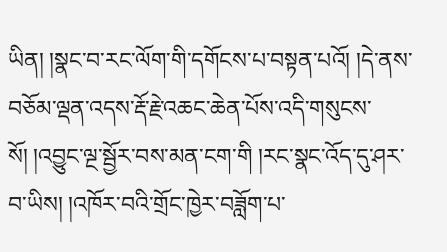ཡིན། །སྣང་བ་རང་ལོག་གི་དགོངས་པ་བསྟན་པའོ། །དེ་ནས་བཅོམ་ལྡན་འདས་རྡོ་རྗེ་འཆང་ཆེན་པོས་འདི་གསུངས་སོ། །འབྱུང་ལྔ་སྦྱོར་བས་མན་ངག་གི །རང་སྣང་འོད་དུ་ཤར་བ་ཡིས། །འཁོར་བའི་གྲོང་ཁྱེར་བཟློག་པ་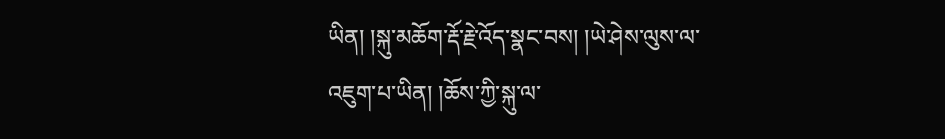ཡིན། །སྐུ་མཆོག་རྡོ་རྗེ་འོད་སྣང་བས། །ཡེ་ཤེས་ལུས་ལ་འཇུག་པ་ཡིན། །ཆོས་ཀྱི་སྐུ་ལ་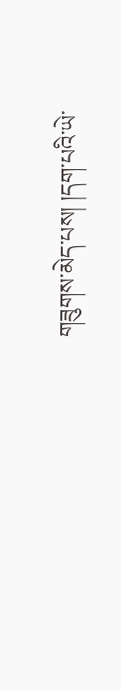གཟུགས་མེད་པས། །དག་པའི་ཡེ་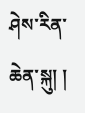ཤེས་རིན་ཆེན་སྐུ། །